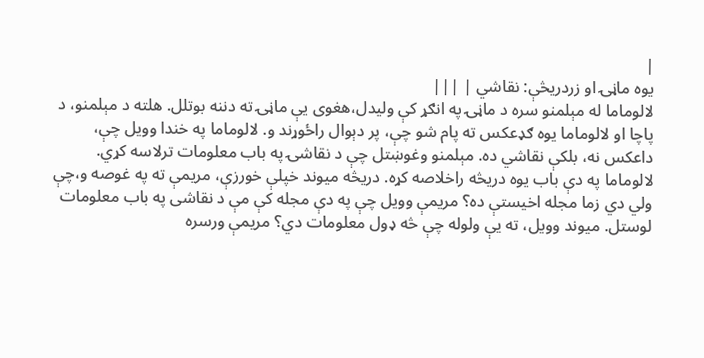|
يوه ماڼۍ او زردريڅې: نقاشي | |||
لالوماما له مېلمنو سره د ماڼۍ په انګړ کې وليدل،هغوی يې ماڼۍ ته دننه بوتلل. هلته د مېلمنو، د پاچا او لالوماما يوه ګډعکس ته پام شو چې، پر دېوال راځوړند و. لالوماما په خندا وويل چې، داعکس نه، بلکې نقاشي ده. مېلمنو وغوښتل چې د نقاشۍ په باب معلومات ترلاسه کړي. لالوماما په دې باب يوه دريڅه راخلاصه کړه. دريڅه ميوند خپلې خورزې، مريمې ته په غوصه و،چې ولي دي زما مجله اخيستې ده؟ مريمې وويل چې په دې مجله کې مې د نقاشی په باب معلومات لوستل. ميوند وويل، ته يې ولوله چې څه ډول معلومات دي؟ مريمې ورسره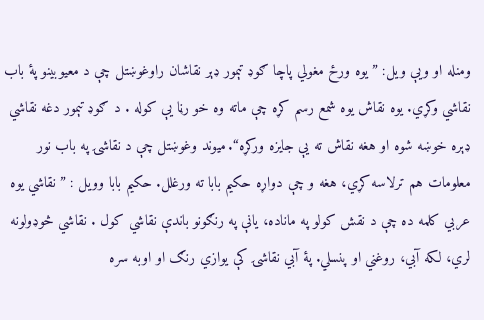ومنله او ويې ويل: ” يوه ورځ مغولي پاچا ګوډ تېمور ډېر نقاشان راوغوښتل چې د معيوبينو پۀ باب نقاشي وکړي. يوه نقاش يوه شمع رسم کړه چې ماته وه خو رڼا يې کوله . د ګوډ تېمور دغه نقاشي ډېره خوښه شوه او هغه نقاش ته يې جايزه ورکړه“. ميوند وغوښتل چې د نقاشۍ په باب نور معلومات هم ترلاسه کړي، هغه و چې دواړه حکيم بابا ته ورغلل. حکيم بابا وويل : ” نقاشي يوه عربي کلمه ده چې د نقش کولو په ماناده، يانې په رنګونو باندې نقاشي کول . نقاشي څوډولونه لري، لکه آبي، روغني او پنسلي. پۀ آبي نقاشۍ کې يوازي رنګ او اوبه سره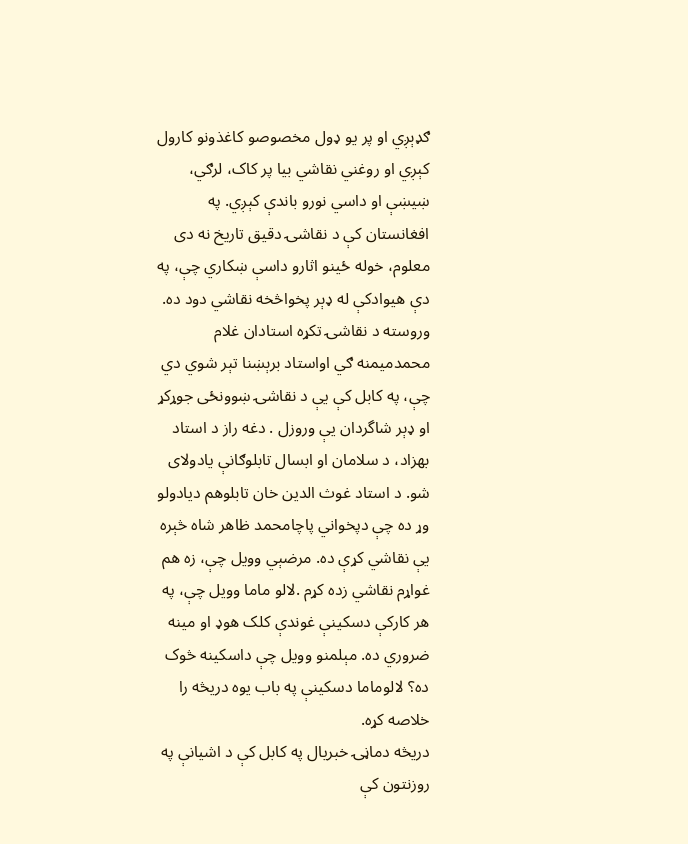ګډېږي او پر يو ډول مخصوصو کاغذونو کارول کېږي او روغني نقاشي بيا پر کاک، لرګي، ښيښې او داسي نورو باندې کېږي. په افغانستان کې د نقاشۍ دقيق تاريخ نه دی معلوم، خوله ځينو اثارو داسې ښکاري چې، په دې هيوادکې له ډېر پخواڅخه نقاشي دود ده. وروسته د نقاشۍ تکړه استادان غلام محمدميمنه ګي اواستاد برېښنا تېر شوي دي چې، په کابل کې يې د نقاشۍ ښوونځی جوړکړ او ډېر شاگردان يې وروزل . دغه راز د استاد بهزاد، د سلامان او ابسال تابلوګانې يادولای شو. د استاد غوث الدين خان تابلوهم ديادولو وړ ده چې دپخواني پاچامحمد ظاهر شاه څېره يې نقاشي کړې ده. مرضېي وويل چې، زه هم غواړم نقاشي زده کړم .لالو ماما وويل چې، په هر کارکې دسکينې غوندې کلک هوډ او مينه ضروري ده. مېلمنو وويل چې داسکينه څوک ده؟ لالوماما دسکينې په باب يوه دريڅه را خلاصه کړه.
دريڅه دماڼۍ خبريال په کابل کې د اشيانې په روزنتون کې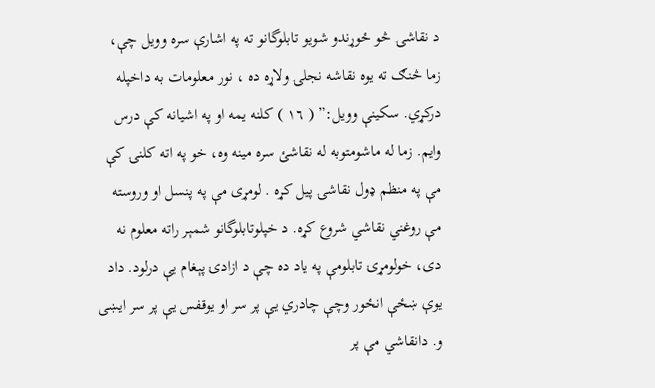د نقاشۍ څو ځوړندو شويو تابلوگانو ته په اشارې سره وويل چې، زما څنګ ته يوه نقاشه نجلۍ ولاړه ده ، نور معلومات به داخپله درکړي. سکينې وويل:” ( ١٦ ) کلنه يمه او په اشيانه کې درس وايم. زما له ماشومتوبه له نقاشئ سره مينه وه، خو په اته کلنۍ کې مې په منظم ډول نقاشۍ پيل کړه . لومړى مې په پنسل او وروسته مې روغني نقاشي شروع کړه. د خپلوتابلوگانو شمېر راته معلوم نه دی، خولومړۍ تابلومې په ياد ده چې د ازادۍ پېغام يې درلود. داد يوې ښځې انځور وچې چادري يې پر سر او يوقفس يې پر سر ايښى و. دانقاشي مې پر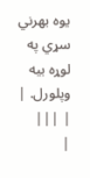يوه بهرني سړي په لوړه بيه وپلورل. |
| |||
|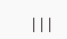|||